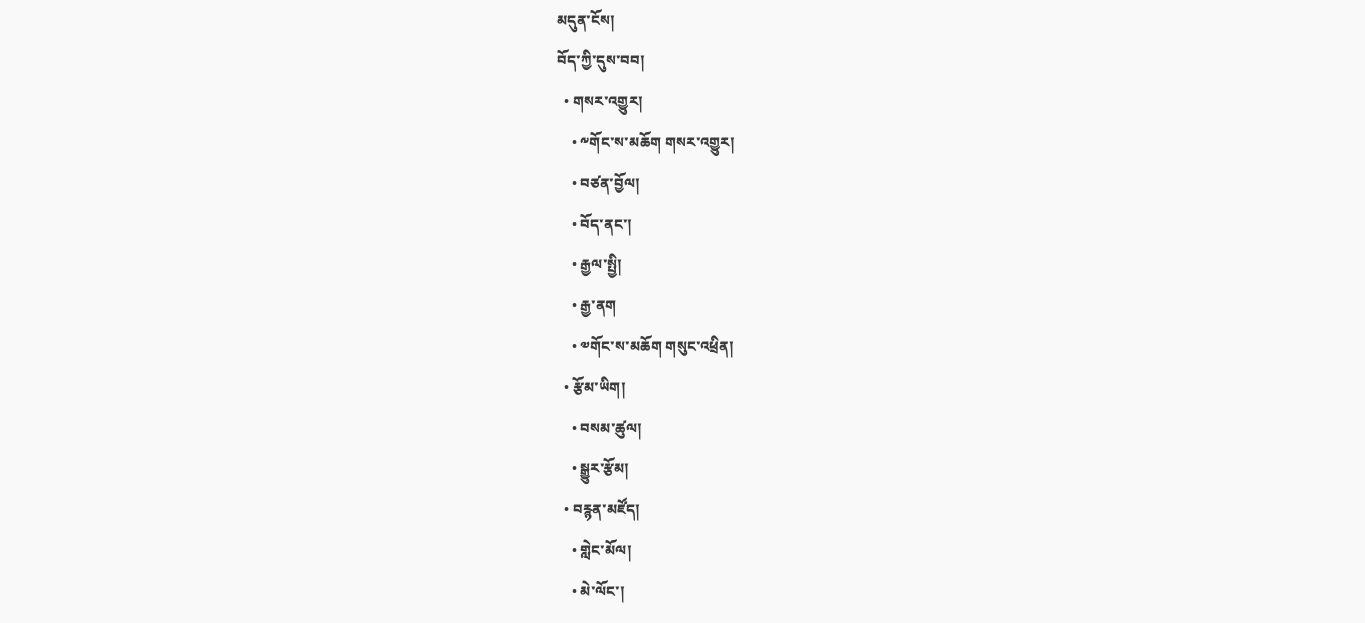མདུན་ངོས།
བོད་ཀྱི་དུས་བབ།
  • གསར་འགྱུར།
    • ༸གོང་ས་མཆོག གསར་འགྱུར།
    • བཙན་བྱོལ།
    • བོད་ནང་།
    • རྒྱལ་སྤྱི།
    • རྒྱ་ནག
    • ༧གོང་ས་མཆོག གསུང་འཕྲིན།
  • རྩོམ་ཡིག།
    • བསམ་ཚུལ།
    • སྒྱུར་རྩོམ།
  • བརྙན་མཛོད།
    • གླེང་མོལ།
    • མེ་ལོང་།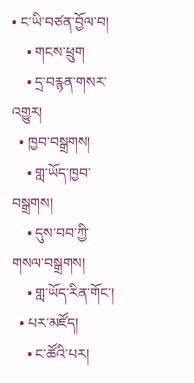• ང་ཡི་བཙན་བྱོལ་བ།
    • གངས་ཕྲུག
    • དྲ་བརྙན་གསར་འགྱུར།
  • ཁྱབ་བསྒྲགས།
    • གླ་ཡོད་ཁྱབ་བསྒྲགས།
    • དུས་བབ་ཀྱི་གསལ་བསྒྲགས།
    • གླ་ཡོད་རིན་གོང་།
  • པར་མཛོད།
    • ང་ཚོའི་པར།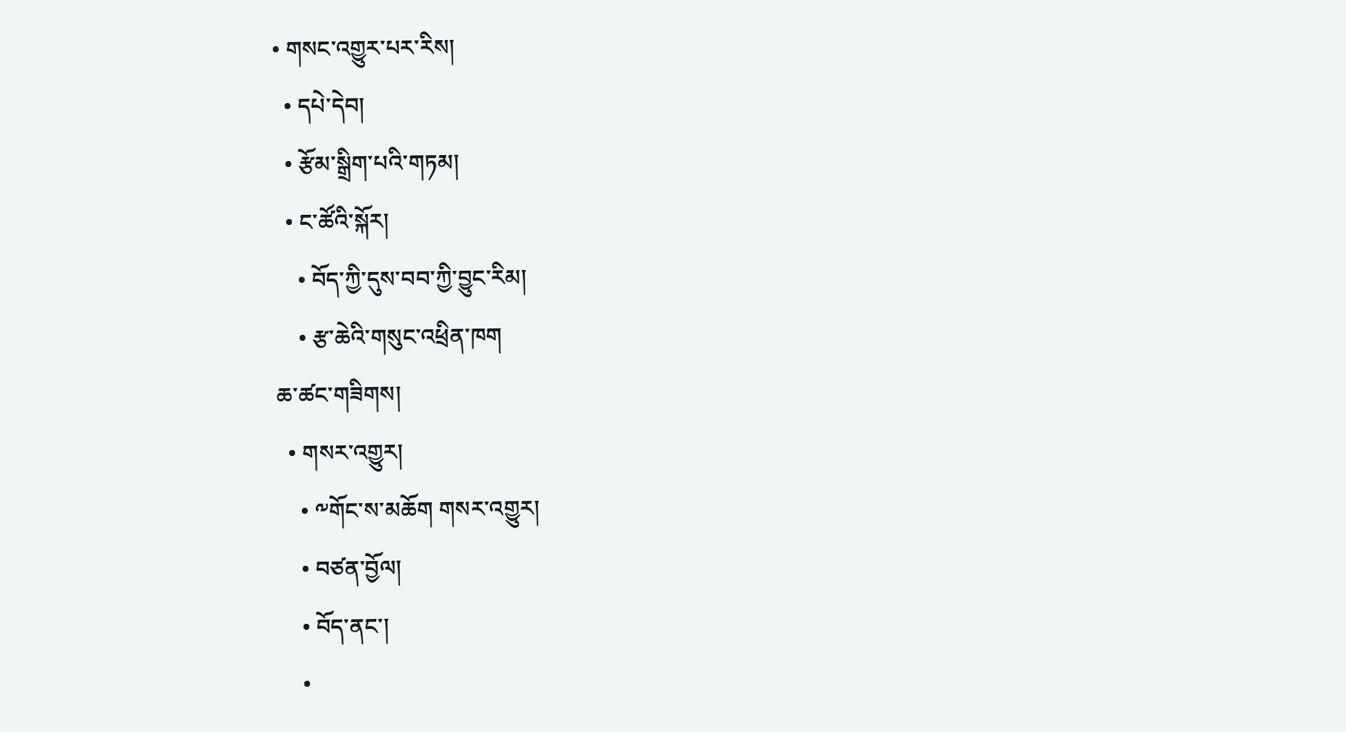• གསང་འགྱུར་པར་རིས།
  • དཔེ་དེབ།
  • རྩོམ་སྒྲིག་པའི་གཏམ།
  • ང་ཚོའི་སྐོར།
    • བོད་ཀྱི་དུས་བབ་ཀྱི་བྱུང་རིམ།
    • རྩ་ཆེའི་གསུང་འཕྲིན་ཁག
ཆ་ཚང་གཟིགས།
  • གསར་འགྱུར།
    • ༸གོང་ས་མཆོག གསར་འགྱུར།
    • བཙན་བྱོལ།
    • བོད་ནང་།
    •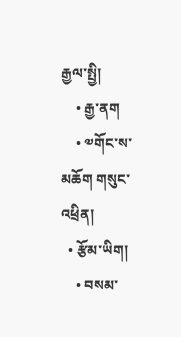རྒྱལ་སྤྱི།
    • རྒྱ་ནག
    • ༧གོང་ས་མཆོག གསུང་འཕྲིན།
  • རྩོམ་ཡིག།
    • བསམ་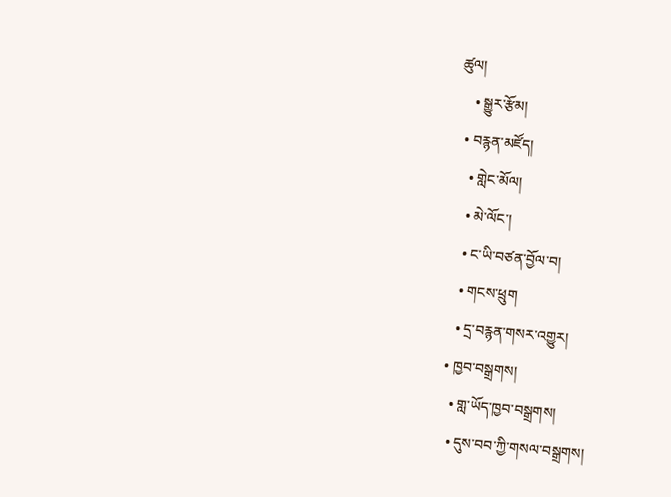ཚུལ།
    • སྒྱུར་རྩོམ།
  • བརྙན་མཛོད།
    • གླེང་མོལ།
    • མེ་ལོང་།
    • ང་ཡི་བཙན་བྱོལ་བ།
    • གངས་ཕྲུག
    • དྲ་བརྙན་གསར་འགྱུར།
  • ཁྱབ་བསྒྲགས།
    • གླ་ཡོད་ཁྱབ་བསྒྲགས།
    • དུས་བབ་ཀྱི་གསལ་བསྒྲགས།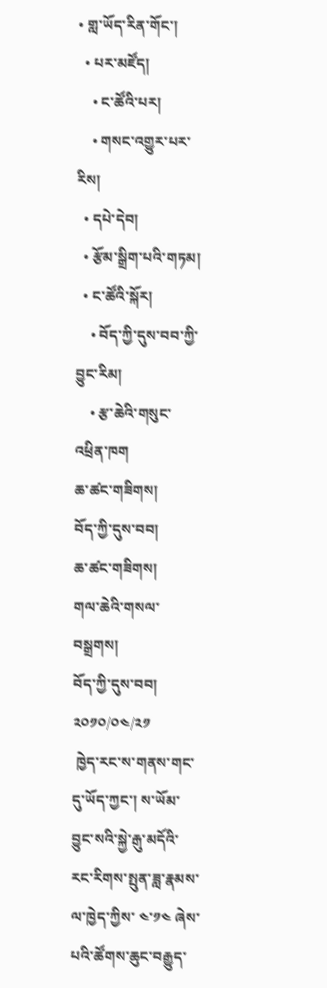• གླ་ཡོད་རིན་གོང་།
  • པར་མཛོད།
    • ང་ཚོའི་པར།
    • གསང་འགྱུར་པར་རིས།
  • དཔེ་དེབ།
  • རྩོམ་སྒྲིག་པའི་གཏམ།
  • ང་ཚོའི་སྐོར།
    • བོད་ཀྱི་དུས་བབ་ཀྱི་བྱུང་རིམ།
    • རྩ་ཆེའི་གསུང་འཕྲིན་ཁག
ཆ་ཚང་གཟིགས།
བོད་ཀྱི་དུས་བབ།
ཆ་ཚང་གཟིགས།
གལ་ཆེའི་གསལ་བསྒྲགས།
བོད་ཀྱི་དུས་བབ།
༢༠༡༠/༠༤/༢༡
 ཁྱེད་རང་ས་གནས་གང་དུ་ཡོད་ཀྱང་། ས་ཡོམ་བྱུང་སའི་སྐྱེ་རྒུ་མདོའི་རང་རིགས་སྤུན་ཟླ་རྣམས་ལ་ཁྱེད་ཀྱིས་ ༤་༡༤ ཞེས་པའི་ཚོགས་ཆུང་བརྒྱུད་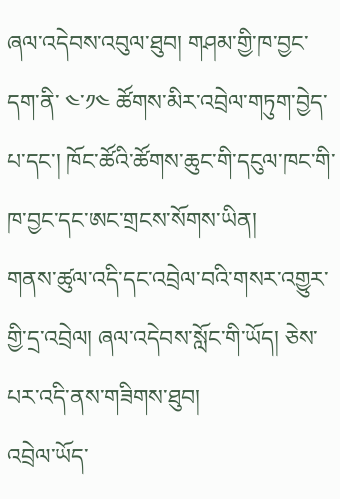ཞལ་འདེབས་འབུལ་ཐུབ། གཤམ་གྱི་ཁ་བྱང་དག་ནི་ ༤་༡༤ ཚོགས་མིར་འབྲེལ་གཏུག་བྱེད་པ་དང་། ཁོང་ཚོའི་ཚོགས་ཆུང་གི་དངུལ་ཁང་གི་ཁ་བྱང་དང་ཨང་གྲངས་སོགས་ཡིན།
གནས་ཚུལ་འདི་དང་འབྲེལ་བའི་གསར་འགྱུར་གྱི་དྲ་འབྲེལ། ཞལ་འདེབས་སློང་གི་ཡོད། ཅེས་པར་འདི་ནས་གཟིགས་ཐུབ།
འབྲེལ་ཡོད་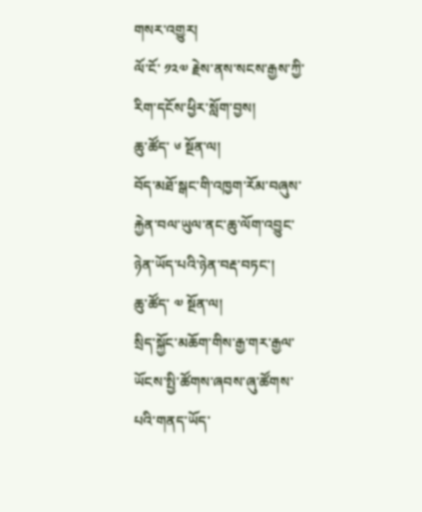གསར་འགྱུར།
ལོ་ངོ་ ༡༢༧ རྗེས་ནས་སངས་རྒྱས་ཀྱི་རིག་དངོས་ཕྱིར་སློག་བྱས།
ཆུ་ཚོད་ ༦ སྔོན་ལ།
བོད་མཐོ་སྒང་གི་འཁྱག་རོམ་བཞུས་རྐྱེན་བལ་ཡུལ་ནང་ཆུ་ལོག་འབྱུང་ཉེན་ཡོད་པའི་ཉེན་བརྡ་བཏང་།
ཆུ་ཚོད་ ༧ སྔོན་ལ།
སྲིད་སྐྱོང་མཆོག་གིས་རྒྱ་གར་རྒྱལ་ཡོངས་སྤྱི་ཚོགས་ཞབས་ཞུ་ཚོགས་པའི་གནད་ཡོད་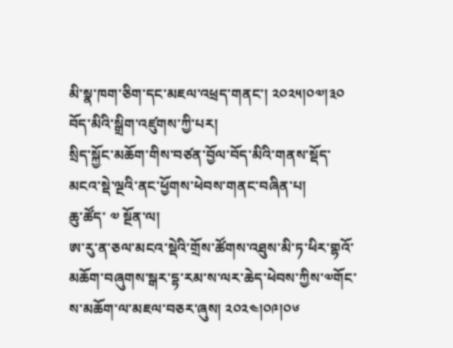མི་སྣ་ཁག་ཅིག་དང་མཇལ་འཕྲད་གནང་། ༢༠༢༥།༠༧།༣༠ བོད་མིའི་སྒྲིག་འཛུགས་ཀྱི་པར།
སྲིད་སྐྱོང་མཆོག་གིས་བཙན་བྱོལ་བོད་མིའི་གནས་སྡོད་མངའ་སྡེ་ལྔའི་ནང་ཕྱོགས་ཕེབས་གནང་བཞིན་པ།
ཆུ་ཚོད་ ༧ སྔོན་ལ།
ཨ་རུ་ན་ཅལ་མངའ་སྡེའི་གྲོས་ཚོགས་འཐུས་མི་ཏ་ཕིར་གྷའོ་མཆོག་བཞུགས་སྒར་དྷ་རམ་ས་ལར་ཆེད་ཕེབས་ཀྱིས་༧གོང་ས་མཆོག་ལ་མཇལ་བཅར་ཞུས། ༢༠༢༤།༠༩།༠༦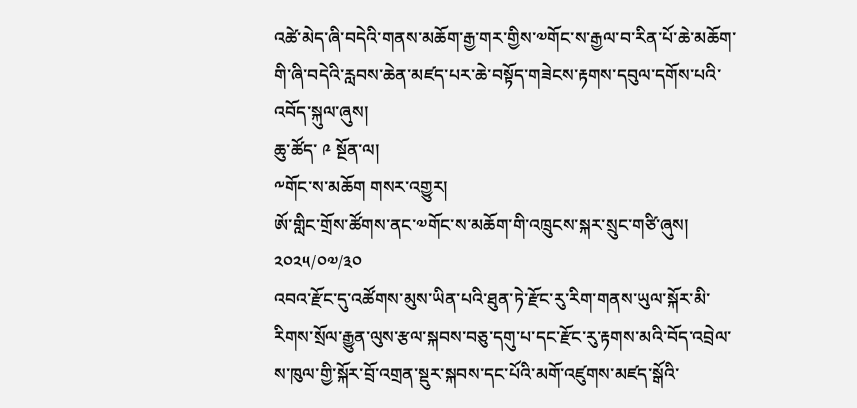འཚེ་མེད་ཞི་བདེའི་གནས་མཆོག་རྒྱ་གར་གྱིས་༧གོང་ས་རྒྱལ་བ་རིན་པོ་ཆེ་མཆོག་གི་ཞི་བདེའི་རླབས་ཆེན་མཛད་པར་ཆེ་བསྟོད་གཟེངས་རྟགས་དབུལ་དགོས་པའི་འབོད་སྐུལ་ཞུས།
ཆུ་ཚོད་ ༩ སྔོན་ལ།
༸གོང་ས་མཆོག གསར་འགྱུར།
ཨོ་གླིང་གྲོས་ཚོགས་ནང་༧གོང་ས་མཆོག་གི་འཁྲུངས་སྐར་སྲུང་གཙི་ཞུས།
༢༠༢༥/༠༧/༣༠
འབའ་རྫོང་དུ་འཚོགས་མུས་ཡིན་པའི་ཐུན་ཏེ་རྫོང་རུ་རིག་གནས་ཡུལ་སྐོར་མི་རིགས་སྲོལ་རྒྱུན་ལུས་རྩལ་སྐབས་བཅུ་དགུ་པ་དང་རྫོང་རུ་རྟགས་མའི་བོད་འབྲེལ་ས་ཁུལ་གྱི་སྐོར་བྲོ་འགྲན་སྡུར་སྐབས་དང་པོའི་མགོ་འཛུགས་མཛད་སྒོའི་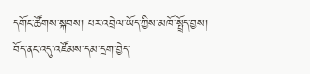དགོང་ཚོགས་སྐབས། པར་འབྲེལ་ཡོད་ཀྱིས་མཁོ་སྤྲོད་བྱས།
བོད་ནང་འདུ་འཛོམས་དམ་དྲག་བྱེད་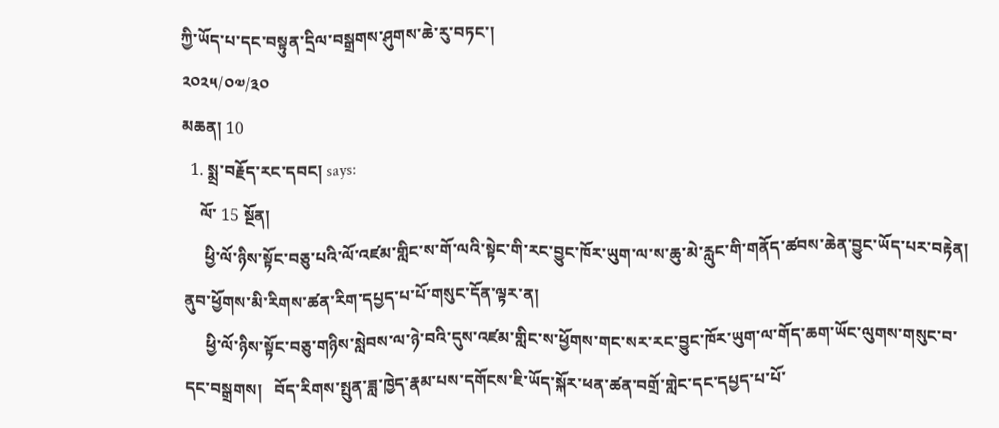ཀྱི་ཡོད་པ་དང་བསྟུན་དྲིལ་བསྒྲགས་ཤུགས་ཆེ་རུ་བཏང་།
༢༠༢༥/༠༧/༣༠
མཆན། 10
  1. སྨྲ་བརྗོད་རང་དབང། says:
    ལོ་ 15 སྔོན།
     ཕྱི་ལོ་ཉིས་སྟོང་བཅུ་པའི་ལོ་འཇ༹མ་གླིང་ས་གོ་ལའི་སྟེང་གི་རང་བྱུང་ཁོར་ཡུག་ལ་ས་ཆུ་མེ་རླུང་གི་གནོད་ཆ༹བས་ཆེན་བྱུང་ཡོད་པར་བརྟེན།   ནུབ་ཕྱོགས་མི་རིགས་ཆ༹ན་རིག་དཔྱད་པ་པོ་གསུང་དོན་ལྟར་ན།
     ཕྱི་ལོ་ཉིས་སྟོང་བཅུ་གཉིས་སླེབས་ལ་ཉེ་བའི་དུས་འཇ༹མ་གླིང་ས་ཕྱོགས་གང་སར་རང་བྱུང་ཁོར་ཡུག་ལ་གོད་ཆག་ཡོང་ལུགས་གསུང་བ་དང་བསྒྲགས།   བོད་རིགས་སྤུན་ཟླ་ཁྱེད་རྣམ་པས་དགོངས་ཇི་ཡོད་སྐོར་ཕན་ཆ༹ན་བགྲོ་གླེང་དང་དཔྱད་པ་པོ་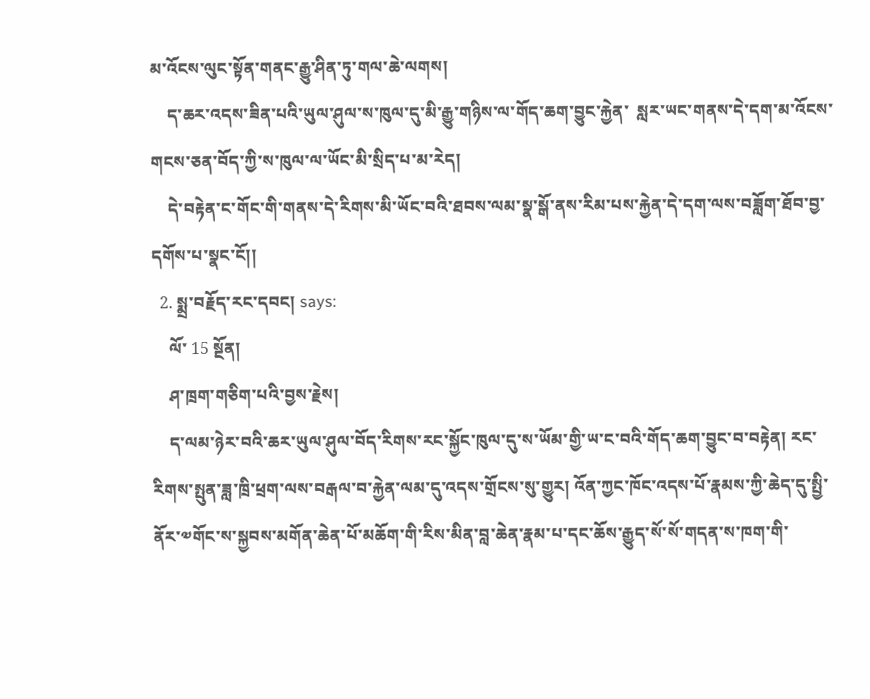མ་འོངས་ལུང་སྟོན་གནང་རྒྱུ་ཤིན་ཏུ་གལ་ཆེ་ལགས།
    ད་ཆར་འདས་ཟིན་པའི་ཡུལ་ཤུལ་ས་ཁུལ་དུ་མི་རྒྱུ་གཉིས་ལ་གོད་ཆག་བྱུང་རྐྱེན་  སླར་ཡང་གནས་དེ་དག་མ་འོངས་གངས་ཅན་བོད་ཀྱི་ས་ཁུལ་ལ་ཡོང་མི་སྲིད་པ་མ་རེད།
    དེ་བརྟེན་ང་གོང་གི་གནས་དེ་རིགས་མི་ཡོང་བའི་ཐབས་ལམ་སྣ་སྒོ་ནས་རིམ་པས་རྐྱེན་དེ་དག་ལས་བཟློག་ཐོབ་བྱ་དགོས་པ་སྣང་ངོ།།
  2. སྨྲ་བརྗོད་རང་དབང། says:
    ལོ་ 15 སྔོན།
    ཤ་ཁྲག་གཅིག་པའི་བྱས་རྗེས།
    ད་ལམ་ཉེར་བའི་ཆར་ཡུལ་ཤུལ་བོད་རིགས་རང་སྐྱོང་ཁུལ་དུ་ས་ཡོམ་གྱི་ཡ་ང་བའི་གོད་ཆག་བྱུང་བ་བརྟེན། རང་རིགས་སྤུན་ཟླ་ཁྲི་ཕྲག་ལས་བརྒལ་བ་རྐྱེན་ལམ་དུ་འདས་གྲོངས་སུ་གྱུར། འོན་ཀྱང་ཁོང་འདས་པོ་རྣམས་ཀྱི་ཆེད་དུ་སྤྱི་ནོར་༧གོང་ས་སྐྱབས་མགོན་ཆེན་པོ་མཆོག་གི་རིས་མིན་བླ་ཆེན་རྣམ་པ་དང་ཆོས་རྒྱུད་སོ་སོ་གདན་ས་ཁག་གི་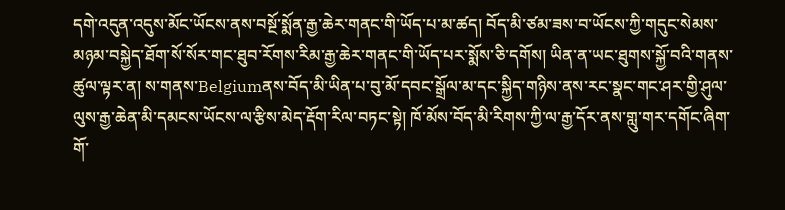དགེ་འདུན་འདུས་མོང་ཡོངས་ནས་བསྔོ་སྨོན་རྒྱ་ཆེར་གནང་གི་ཡོད་པ་མ་ཆ༹ད། བོད་མི་ཅ༹མ་ཟས་བ་ཡོངས་ཀྱི་གདུང་སེམས་མཉམ་བསྐྱེད་ཐོག་སོ་སོར་གང་ཐུབ་རོགས་རིམ་རྒྱ་ཆེར་གནང་གི་ཡོད་པར་སྨོས་ཅི་དགོས། ཡིན་ན་ཡང་ཐུགས་སྐྱོ་བའི་གནས་ཚུལ་ལྟར་ན། ས་གནས་Belgiumནས་བོད་མི་ཡིན་པ་བུ་མོ་དབང་སྒྲོལ་མ་དང་སྐྱིད་གཉིས་ནས་རང་སྣང་གང་ཤར་གྱི་ཤུལ་ལུས་རྒྱ་ཆེན་མི་དམངས་ཡོངས་ལ་རྩིས་མེད་རྡོག་རིལ་བཏང་སྟེ། ཁོ་མོས་བོད་མི་རིགས་ཀྱི་ལ་རྒྱ་དོར་ནས་གླུ་གར་དགོང་ཞིག་གོ་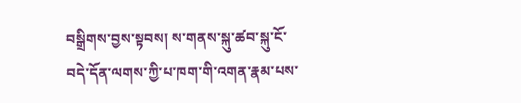བསྒྲིགས་བྱས་སྟབས། ས་གནས་སྐུ་ཆ༹བ་སྐུ་ངོ་བདེ་དོན་ལགས་ཀྱི་པ་ཁག་གི་འགན་རྣམ་པས་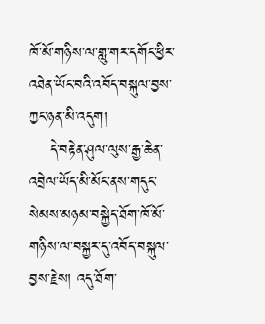ཁོ་མོ་གཉིས་ལ་གླུ་གར་དགོང་ཕྱིར་འཐེན་ཡོང་བའི་འབོད་བསྐུལ་བྱས་ཀྱང་ཉན་མི་འདུག།
    དེ་བརྟེན་ཤུལ་ལུས་རྒྱ་ཆེན་འབྲེལ་ཡོད་མི་མོང་ནས་གདུང་སེམས་མཉམ་བསྐྱེད་ཐོག་ཁོ་མོ་གཉིས་ལ་བསྐྱར་དུ་འབོད་བསྐུལ་བྱས་རྗེས། འདུ་ཐོག་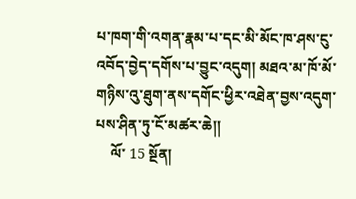པ་ཁག་གི་འགན་རྣམ་པ་དང་མི་མོང་ཁ་ཤས་ངུ་འབོད་བྱེད་དགོས་པ་བྱུང་འདུག། མཐའ་མ་ཁོ་མོ་གཉིས་འུ་ཐུག་ནས་དགོང་ཕྱིར་འཐེན་བྱས་འདུག་པས་ཤིན་ཏུ་ངོ་མཆ༹ར་ཆེ།།
    ལོ་ 15 སྔོན།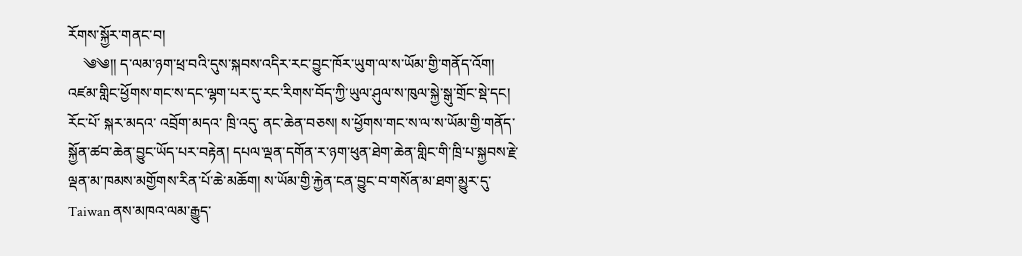རོགས་སྐྱོར་གནང་བ།
    ༄༄།། ད་ལམ་ཉག་ཕྲ་བའི་དུས་སྐབས་འདིར་རང་བྱུང་ཁོར་ཡུག་ལ་ས་ཡོམ་གྱི་གནོད་འོག། འཇ༹མ་གླིང་ཕྱོགས་གང་ས་དང་ལྷག་པར་དུ་རང་རིགས་བོད་ཀྱི་ཡུལ་ཤུལ་ས་ཁུལ་སྐྱེ་སྒུ་གྲོང་སྡེ་དང། རོང་པོ་ སྐར་མདའ་ འབྲོག་མདའ་ ཁྲི་འདུ་ ནང་ཆེན་བཅས། ས་ཕྱོགས་གང་ས་ལ་ས་ཡོམ་གྱི་གནོད་སྐྱོན་ཆ༹བ་ཆེན་བྱུང་ཡོད་པར་བརྟེན། དཔལ་ལྡན་དགོན་ར་ཉག་ཕུན་ཐེག་ཆེན་གླིང་གི་ཁྲི་པ་སྐྱབས་རྗེ་ལྡན་མ་ཁམས་མགྱོགས་རིན་པོ་ཆེ་མཆོག། ས་ཡོམ་གྱི་རྐྱེན་ངན་བྱུང་བ་གསོན་མ་ཐག་མྱུར་དུ་ Taiwan ནས་མཁའ་ལམ་རྒྱུད་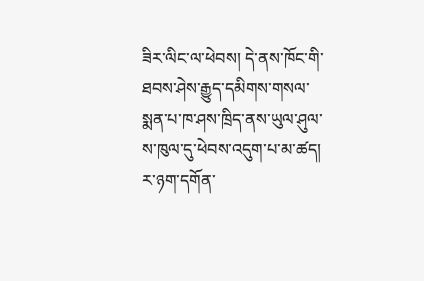ཟིར་ལིང་ལ་ཕེབས། དེ་ནས་ཁོང་གི་ཐབས་ཤེས་རྒྱུད་དམིགས་གསལ་སྨན་པ་ཁ་ཤས་ཁྲིད་ནས་ཡུལ་ཤུལ་ས་ཁུལ་དུ་ཕེབས་འདུག་པ་མ་ཆ༹ད། ར་ཉག་དགོན་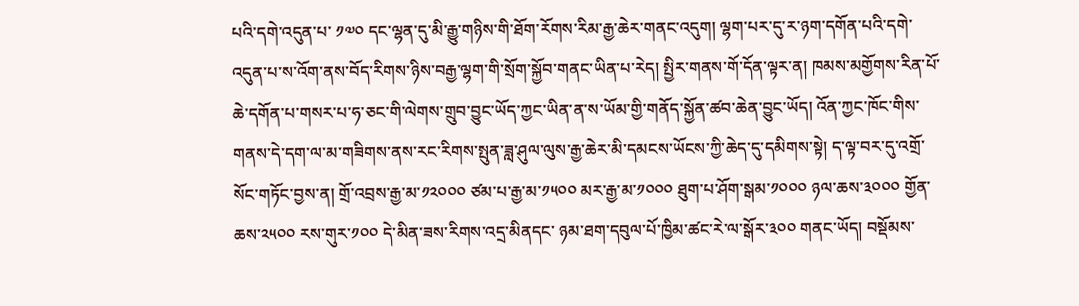པའི་དགེ་འདུན་པ་ ༡༧༠ དང་ལྷན་དུ་མི་རྒྱུ་གཉིས་གི་ཐོག་རོགས་རིམ་རྒྱ་ཆེར་གནང་འདུག། ལྷག་པར་དུ་ར་ཉག་དགོན་པའི་དགེ་འདུན་པ་ས་འོག་ནས་བོད་རིགས་ཉིས་བརྒྱ་ལྷག་གི་སྲོག་སྐྱོབ་གནང་ཡིན་པ་རེད། སྤྱིར་གནས་གོ་དོན་ལྟར་ན། ཁམས་མགྱོགས་རིན་པོ་ཆེ་དགོན་པ་གསར་པ་ཧ་ཅང་གི་ལེགས་གྲུབ་བྱུང་ཡོད་ཀྱང་ཡིན་ན་ས་ཡོམ་གྱི་གནོད་སྐྱོན་ཆ༹བ་ཆེན་བྱུང་ཡོད། འོན་ཀྱང་ཁོང་གིས་གནས་དེ་དག་ལ་མ་གཟིགས་ནས་རང་རིགས་སྤུན་ཟླ་ཤུལ་ལུས་རྒྱ་ཆེར་མི་དམངས་ཡོངས་ཀྱི་ཆེད་དུ་དམིགས་སྟེ། ད་ལྟ་བར་དུ་འགྲོ་སོང་གཏོང་བྱས་ན། གྲོ་འབྲས་རྒྱ་མ་༡༢༠༠༠ ཅ༹མ་པ་རྒྱ་མ་༡༥༠༠ མར་རྒྱ་མ་༡༠༠༠ ཐུག་པ་ཤོག་སྒམ་༡༠༠༠ ཉལ་ཆས་༣༠༠༠ གྱོན་ཆས་༢༥༠༠ རས་གུར་༡༠༠ དེ་མིན་ཟས་རིགས་འདྲ་མིནདང་ ཉམ་ཐག་དབུལ་པོ་ཁྱིམ་ཆ༹ང་རེ་ལ་སྒོར་༣༠༠ གནང་ཡོད། བསྡོམས་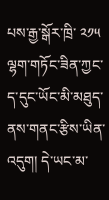པས་རྒྱ་སྒོར་ཁྲི་ ༢༡༥ ལྷག་གཏོང་ཟིན་ཀྱང་ད་དུང་ཡོང་མི་མཐུད་ནས་གནང་རྩིས་ཡིན་འདུག། དེ་ཡང་མ་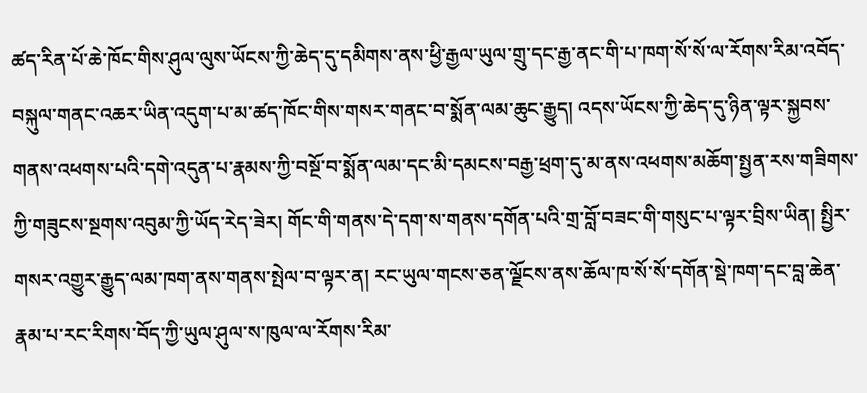ཆ༹ད་རིན་པོ་ཆེ་ཁོང་གིས་ཤུལ་ལུས་ཡོངས་ཀྱི་ཆེད་དུ་དམིགས་ནས་ཕྱི་རྒྱལ་ཡུལ་གྲུ་དང་རྒྱ་ནང་གི་པ་ཁག་སོ་སོ་ལ་རོགས་རིམ་འབོད་བསྐུལ་གནང་འཆར་ཡིན་འདུག་པ་མ་ཆ༹ད་ཁོང་གིས་གསར་གནང་བ་སྨོན་ལམ་ཆུང་རྒྱུད། འདས་ཡོངས་ཀྱི་ཆེད་དུ་ཉིན་ལྟར་སྐྱབས་གནས་འཕགས་པའི་དགེ་འདུན་པ་རྣམས་ཀྱི་བསྔོ་བ་སྨོན་ལམ་དང་མི་དམངས་བརྒྱ་ཕྲག་དུ་མ་ནས་འཕགས་མཆོག་སྤྱན་རས་གཟིགས་ཀྱི་གཟུངས་སྔགས་འབུམ་ཀྱི་ཡོད་རེད་ཟེར། གོང་གི་གནས་དེ་དག་ས་གནས་དགོན་པའི་གྲ་བློ་བཟང་གི་གསུང་པ་ལྟར་བྲིས་ཡིན། སྤྱིར་གསར་འགྱུར་རྒྱུད་ལམ་ཁག་ནས་གནས་སྤེལ་བ་ལྟར་ན། རང་ཡུལ་གངས་ཅན་ལྗོངས་ནས་ཆོལ་ཁ་སོ་སོ་དགོན་སྡེ་ཁག་དང་བླ་ཆེན་རྣམ་པ་རང་རིགས་བོད་ཀྱི་ཡུལ་ཤུལ་ས་ཁུལ་ལ་རོགས་རིམ་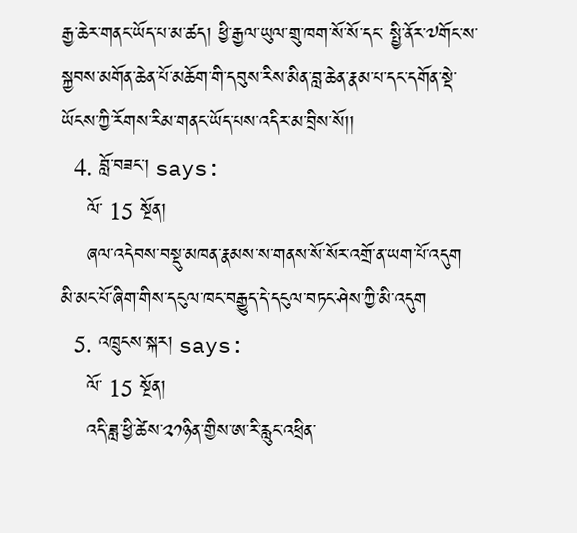རྒྱ་ཆེར་གནང་ཡོད་པ་མ་ཆ༹ད། ཕྱི་རྒྱལ་ཡུལ་གྲུ་ཁག་སོ་སོ་དང་ སྤྱི་ནོར་༧གོང་ས་སྐྱབས་མགོན་ཆེན་པོ་མཆོག་གི་དབུས་རིས་མིན་བླ་ཆེན་རྣམ་པ་དང་དགོན་སྡེ་ཡོངས་ཀྱི་རོགས་རིམ་གནང་ཡོད་པས་འདིར་མ་བྲིས་སོ།།
  4. བློ་བཟང་། says:
    ལོ་ 15 སྔོན།
    ཞལ་འདེབས་བསྡུ་མཁན་རྣམས་ས་གནས་སོ་སོར་འགྲོ་ན་ཡག་པོ་འདུག མི་མང་པོ་ཞིག་གིས་དངུལ་ཁང་བརྒྱུད་དེ་དངུལ་བཏང་ཤེས་ཀྱི་མི་འདུག
  5. འཁྲུངས་སྐར། says:
    ལོ་ 15 སྔོན།
    འདི་ཟླ་ཕྱི་ཚེས་༢༡ཉིན་གྱིས་ཨ་རི་རླུང་འཕྲིན་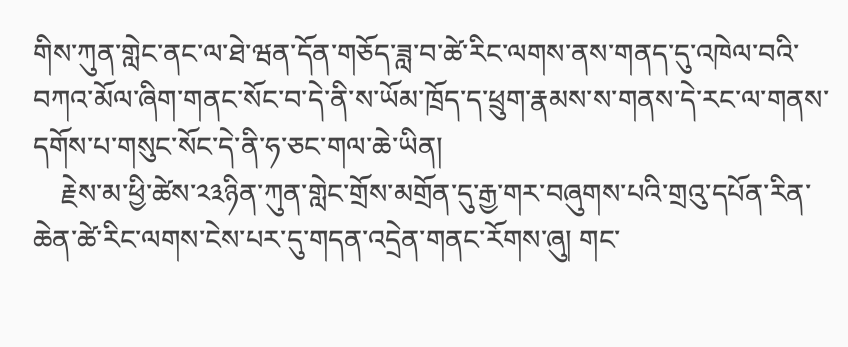གིས་ཀུན་གླེང་ནང་ལ་ཐེ་ཝན་དོན་གཅོད་ཟླ་བ་ཚེ་རིང་ལགས་ནས་གནད་དུ་འཁེལ་བའི་བཀའ་མོལ་ཞིག་གནང་སོང་བ་དེ་ནི་ས་ཡོམ་ཁྲོད་ད་ཕྲུག་རྣམས་ས་གནས་དེ་རང་ལ་གནས་དགོས་པ་གསུང་སོང་དེ་ནི་ཧ་ཅང་གལ་ཆེ་ཡིན།
    རྗེས་མ་ཕྱི་ཚེས་༢༣ཉིན་ཀུན་གླེང་གྲོས་མགྲོན་དུ་རྒྱ་གར་བཞུགས་པའི་གྲའུ་དཔོན་རིན་ཆེན་ཚེ་རིང་ལགས་ངེས་པར་དུ་གདན་འདྲེན་གནང་རོགས་ཞུ། གང་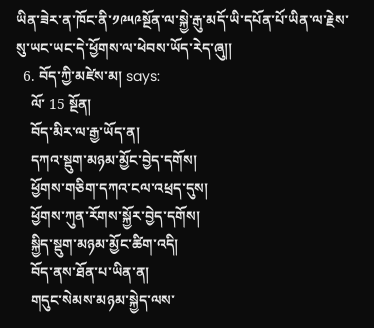ཡིན་ཟེར་ན་ཁོང་ནི་༡༩༥༩སྔོན་ལ་སྐྱེ་རྒུ་མདོ་ཡི་དཔོན་པོ་ཡིན་ལ་རྗེས་སུ་ཡང་ཡང་དེ་ཕྱོགས་ལ་ཕེབས་ཡོད་རེད་ཞུ།།
  6. བོད་ཀྱི་མཛེས་མ། says:
    ལོ་ 15 སྔོན།
    བོད་མིར་ལ་རྒྱ་ཡོད་ན།
    དཀའ་སྡུག་མཉམ་མྱོང་བྱེད་དགོས།
    ཕྱོགས་གཅིག་དཀའ་ངལ་འཕྲད་དུས།
    ཕྱོགས་ཀུན་རོགས་སྐྱོར་བྱེད་དགོས།
    སྐྱིད་སྡུག་མཉམ་མྱོང་ཚིག་འདི།
    བོད་ནས་ཐོན་པ་ཡིན་ན།
    གདུང་སེམས་མཉམ་སྐྱེད་ལས་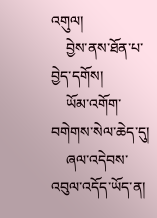འགུལ།
    བྱེས་ནས་ཐོན་པ་བྱེད་དགོས།
    ཡོམ་འགོག་བགེགས་སེལ་ཆེད་དུ།
    ཞལ་འདེབས་འབུལ་འདོད་ཡོད་ན།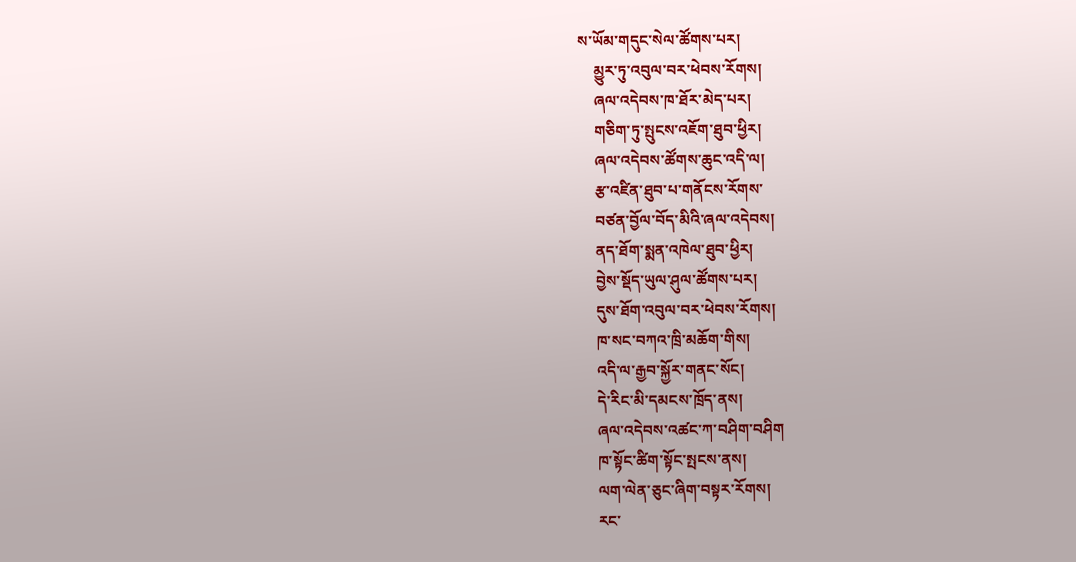ས་ཡོམ་གདུང་སེལ་ཚོགས་པར།
    མྱུར་ཏུ་འབུལ་བར་ཕེབས་རོགས།
    ཞལ་འདེབས་ཁ་ཐོར་མེད་པར།
    གཅིག་ཏུ་སྤུངས་འཇོག་ཐུབ་ཕྱིར།
    ཞལ་འདེབས་ཚོགས་ཆུང་འདི་ལ།
    རྩ་འཛིན་ཐུབ་པ་གནོངས་རོགས་
    བཙན་བྱོལ་བོད་མིའི་ཞལ་འདེབས།
    ནད་ཐོག་སྨན་འཁེལ་ཐུབ་ཕྱིར།
    བྱེས་སྡོད་ཡུལ་ཤུལ་ཚོགས་པར།
    དུས་ཐོག་འབུལ་བར་ཕེབས་རོགས།
    ཁ་སང་བཀའ་ཁྲི་མཆོག་གིས།
    འདི་ལ་རྒྱབ་སྐྱོར་གནང་སོང།
    དེ་རིང་མི་དམངས་ཁྲོད་ནས།
    ཞལ་འདེབས་འཚང་ཀ་བཤིག་བཤིག
    ཁ་སྟོང་ཚིག་སྟོང་སྤངས་ནས།
    ལག་ལེན་ཅུང་ཞིག་བསྟར་རོགས།
    རང་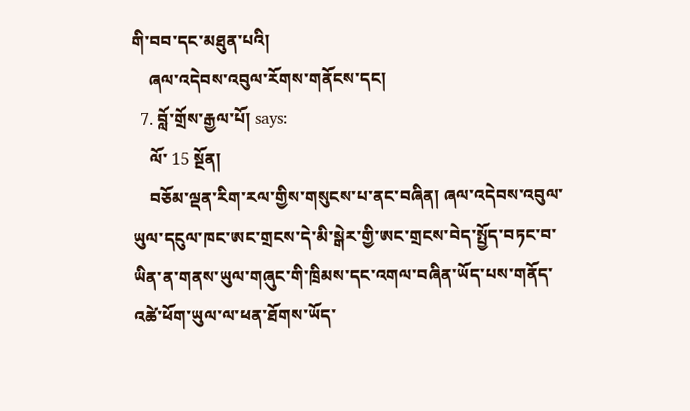གི་བབ་དང་མཐུན་པའི།
    ཞལ་འདེབས་འབུལ་རོགས་གནོངས་དང།
  7. བློ་གྲོས་རྒྱལ་པོ། says:
    ལོ་ 15 སྔོན།
    བཅོམ་ལྡན་རིག་རལ་གྱིས་གསུངས་པ་ནང་བཞིན། ཞལ་འདེབས་འབུལ་ཡུལ་དངུལ་ཁང་ཨང་གྲངས་དེ་མི་སྒེར་གྱི་ཨང་གྲངས་བེད་སྤྱོད་བཏང་བ་ཡིན་ན་གནས་ཡུལ་གཞུང་གི་ཁྲིམས་དང་འགལ་བཞིན་ཡོད་པས་གནོད་འཚེ་ཕོག་ཡུལ་ལ་ཕན་ཐོགས་ཡོད་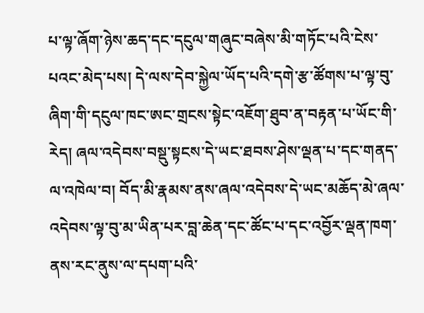པ་ལྟ་ཞོག་ཉེས་ཆད་དང་དངུལ་གཞུང་བཞེས་མི་གཏོང་པའི་ངེས་པའང་མེད་པས། དེ་ལས་དེབ་སྐྱེལ་ཡོད་པའི་དགེ་རྩ་ཚོགས་པ་ལྟ་བུ་ཞིག་གི་དངུལ་ཁང་ཨང་གྲངས་སྟེང་འཇོག་ཐུབ་ན་བརྟན་པ་ཡོང་གི་རེད། ཞལ་འདེབས་བསྡུ་སྟངས་དེ་ཡང་ཐབས་ཤེས་ལྡན་པ་དང་གནད་ལ་འཁེལ་བ། བོད་མི་རྣམས་ནས་ཞལ་འདེབས་དེ་ཡང་མཆོད་མེ་ཞལ་འདེབས་ལྟ་བུ་མ་ཡིན་པར་བླ་ཆེན་དང་ཚོང་པ་དང་འབྱོར་ལྡན་ཁག་ནས་རང་ནུས་ལ་དཔག་པའི་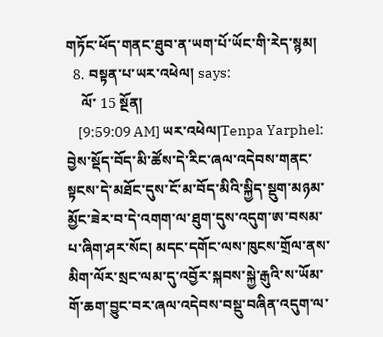གཏོང་ཕོད་གནང་ཐུབ་ན་ཡག་པོ་ཡོང་གི་རེད་སྙམ།
  8. བསྟན་པ་ཡར་འཕེལ། says:
    ལོ་ 15 སྔོན།
    [9:59:09 AM] ཡར་འཕེལ།Tenpa Yarphel: བྱེས་སྡོད་བོད་མི་ཚོས་དེ་རིང་ཞལ་འདེབས་གནང་སྟངས་དེ་མཐོང་དུས་ངོ་མ་བོད་མིའི་སྐྱིད་སྡུག་མཉམ་མྱོང་ཟེར་བ་དེ་འགག་ལ་ཐུག་དུས་འདུག་ཨ་བསམ་པ་ཞིག་ཤར་སོང། མདང་དགོང་ལས་ཁུངས་གྲོལ་ནས་མིག་ལོར་སྲང་ལམ་དུ་འབྱོར་སྐབས་སྐྱེ་རྒུའི་ས་ཡོམ་གོ་ཆག་བྱུང་བར་ཞལ་འདེབས་བསྡུ་བཞིན་འདུག་ལ་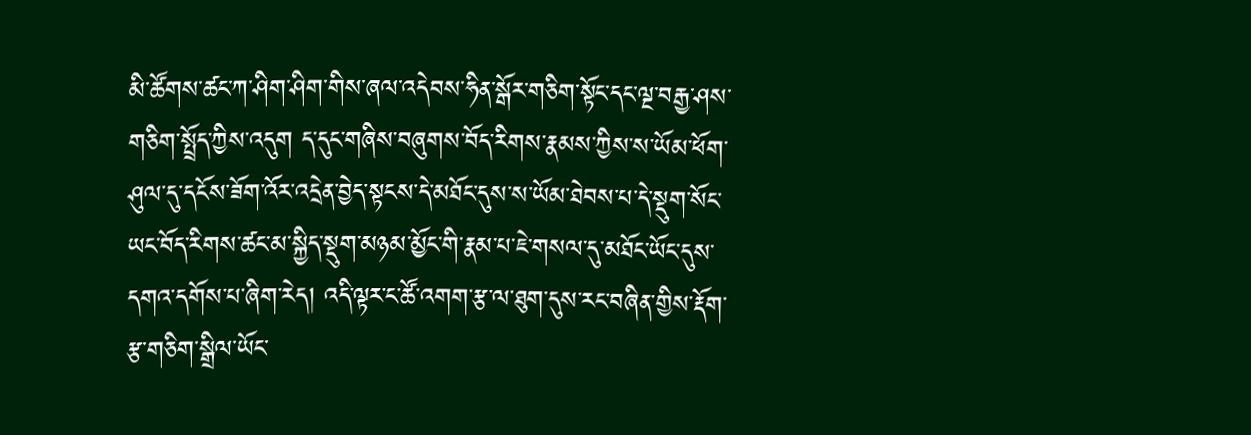མི་ཚོགས་ཚང་ཀ་ཤིག་ཤིག་གིས་ཞལ་འདེབས་ཧིན་སྒོར་གཅིག་སྟོང་དང་ལྔ་བརྒྱ་ཤས་གཅིག་སྤྲོད་ཀྱིས་འདུག ད་དུང་གཞིས་བཞུགས་བོད་རིགས་རྣམས་ཀྱིས་ས་ཡོམ་ཕོག་ཤུལ་དུ་དངོས་ཟོག་འོར་འདྲེན་བྱེད་སྟངས་དེ་མཐོང་དུས་ས་ཡོམ་ཐེབས་པ་དེ་སྡུག་སོང་ཡང་བོད་རིགས་ཚང་མ་སྐྱིད་སྡུག་མཉམ་མྱོང་གི་རྣམ་པ་ཇེ་གསལ་དུ་མཐོང་ཡོང་དུས་དགའ་དགོས་པ་ཞིག་རེད། འདི་ལྟར་ང་ཚོ་འགག་རྩ་ལ་ཐུག་དུས་རང་བཞིན་གྱིས་རྡོག་རྩ་གཅིག་སྒྲིལ་ཡོང་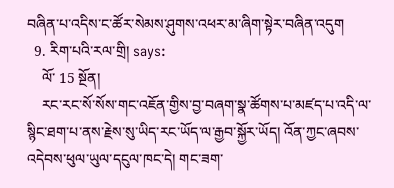བཞིན་པ་འདིས་ང་ཚོར་སེམས་ཤུགས་འཕར་མ་ཞིག་སྟེར་བཞིན་འདུག
  9. རིག་པའི་རལ་གྲི། says:
    ལོ་ 15 སྔོན།
    རང་རང་སོ་སོས་གང་འཇོན་གྱིས་བྱ་བཞག་སྣ་ཚོགས་པ་མཛད་པ་འདི་ལ་སྙིང་ཐག་པ་ནས་རྗེས་སུ་ཡིད་རང་ཡོད་ལ་རྒྱབ་སྐྱོར་ཡོད། འོན་ཀྱང་ཞབས་འདེབས་ཕུལ་ཡུལ་དངུལ་ཁང་དེ། གང་ཟག་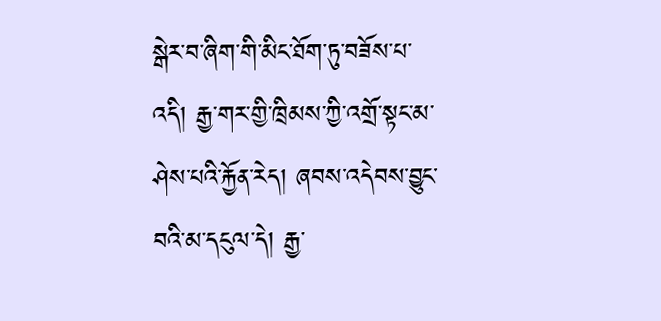སྒེར་བ་ཞིག་གི་མིང་ཐོག་ཏུ་བཟོས་པ་འདི། རྒྱ་གར་གྱི་ཁྲིམས་ཀྱི་འགྲོ་སྟང་མ་ཤེས་པའི་རྐྱོན་རེད། ཞབས་འདེབས་བྱུང་བའི་མ་དངུལ་དེ། རྒྱ་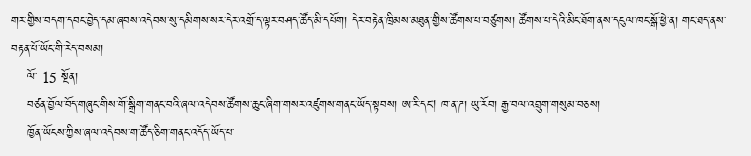གར་གྱིས་བདག་དབང་བྱེད་དམ་ཞབས་འདེབས་སུ་དམིགས་སར་དེར་འགྲོ་ད་ལྟར་བཤད་ཚོད་མི་དཔོག། དེར་བརྟེན་ཁྲིམས་མཐུན་གྱིས་ཚོགས་པ་བཙུགས། ཚོགས་པ་དེའི་མིང་ཐོག་ནས་དངུལ་ཁང་སྒོ་ཕྱེ་ན། གང་ཐད་ནས་བརྟན་པོ་ཡོང་གི་རེད་བསམ།
    ལོ་ 15 སྔོན།
    བཙན་བྱོལ་བོད་གཞུང་གིས་གོ་སྒྲིག་གནང་བའི་ཞལ་འདེབས་ཚོགས་ཆུང་ཞིག་གསར་འཛུགས་གནང་ཡོད་སྟབས། ཨ་རི་དང། ཁ་ན་ཌ། ཡུ་རོབ། རྒྱ་བལ་འབྲུག་གསུམ་བཅས།
    ཁྱོན་ཡོངས་ཀྱིས་ཞལ་འདེབས་ག་ཚོད་ཅིག་གནང་འདོད་ཡོད་པ་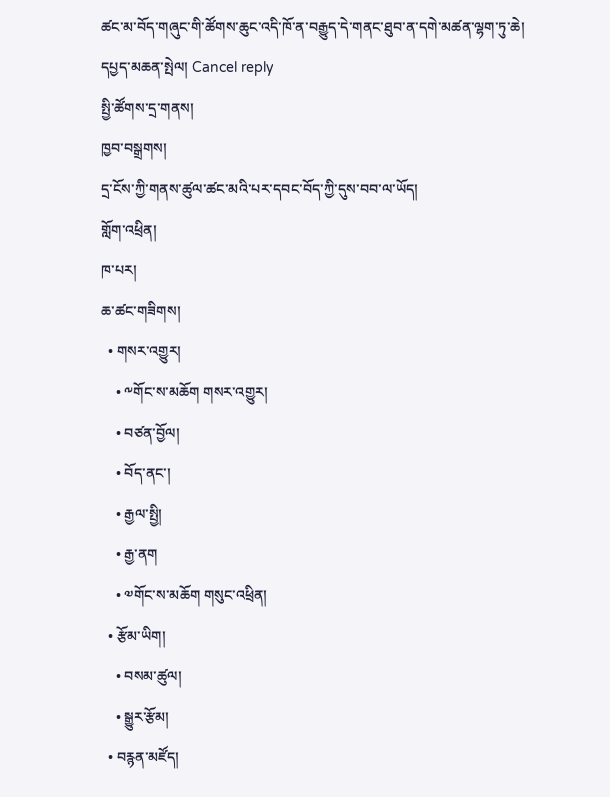ཚང་མ་བོད་གཞུང་གི་ཚོགས་ཆུང་འདི་ཁོ་ན་བརྒྱུད་དེ་གནང་ཐུབ་ན་དགེ་མཚན་ལྷག་ཏུ་ཆེ།
དཔྱད་མཆན་སྤེལ། Cancel reply
སྤྱི་ཚོགས་དྲ་གནས།
ཁྱབ་བསྒྲགས།
དྲ་ངོས་ཀྱི་གནས་ཚུལ་ཚང་མའི་པར་དབང་བོད་ཀྱི་དུས་བབ་ལ་ཡོད།
གློག་འཕྲིན།
ཁ་པར།
ཆ་ཚང་གཟིགས།
  • གསར་འགྱུར།
    • ༸གོང་ས་མཆོག གསར་འགྱུར།
    • བཙན་བྱོལ།
    • བོད་ནང་།
    • རྒྱལ་སྤྱི།
    • རྒྱ་ནག
    • ༧གོང་ས་མཆོག གསུང་འཕྲིན།
  • རྩོམ་ཡིག།
    • བསམ་ཚུལ།
    • སྒྱུར་རྩོམ།
  • བརྙན་མཛོད།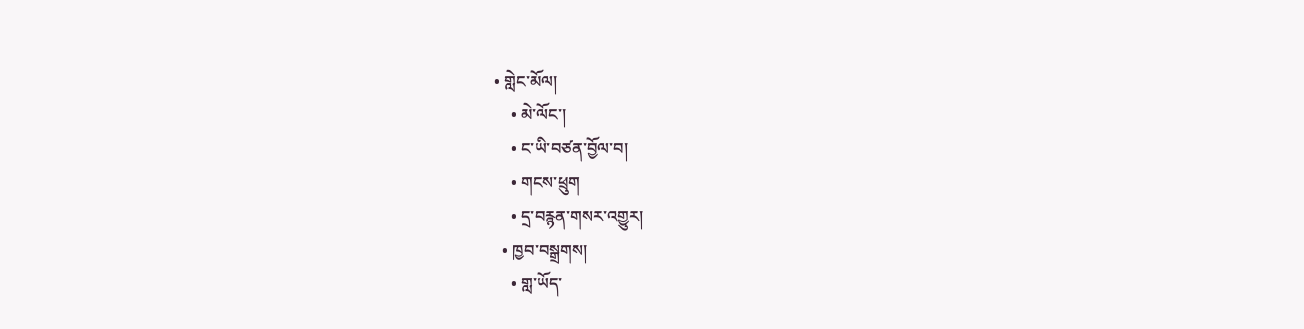• གླེང་མོལ།
    • མེ་ལོང་།
    • ང་ཡི་བཙན་བྱོལ་བ།
    • གངས་ཕྲུག
    • དྲ་བརྙན་གསར་འགྱུར།
  • ཁྱབ་བསྒྲགས།
    • གླ་ཡོད་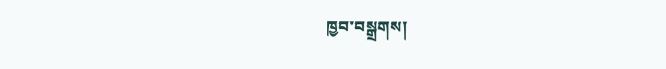ཁྱབ་བསྒྲགས།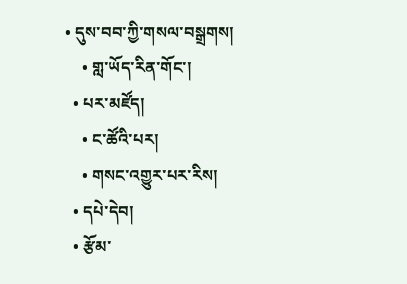• དུས་བབ་ཀྱི་གསལ་བསྒྲགས།
    • གླ་ཡོད་རིན་གོང་།
  • པར་མཛོད།
    • ང་ཚོའི་པར།
    • གསང་འགྱུར་པར་རིས།
  • དཔེ་དེབ།
  • རྩོམ་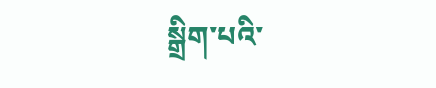སྒྲིག་པའི་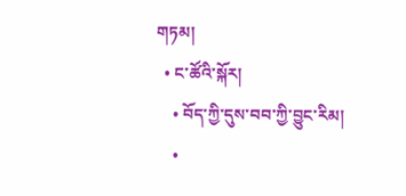གཏམ།
  • ང་ཚོའི་སྐོར།
    • བོད་ཀྱི་དུས་བབ་ཀྱི་བྱུང་རིམ།
    •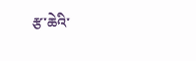རྩ་ཆེའི་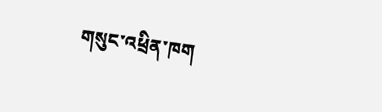གསུང་འཕྲིན་ཁག